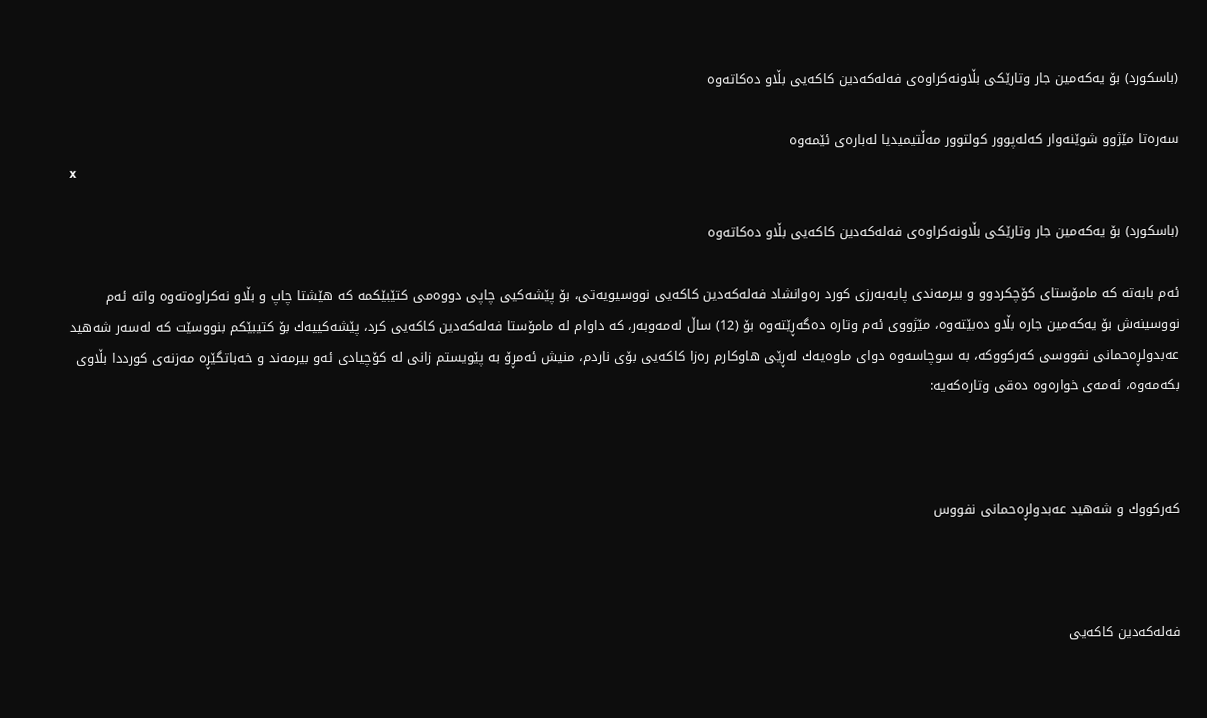(باسکورد) بۆ یەكەمین جار وتارێكی بڵاونەكراوەی فه‌له‌كه‌دین كاكه‌یی بڵاو دەكاتەوە

سه‌ره‌تا مێژوو شوێنه‌وار كه‌له‌پوور كولتوور مه‌ڵتیمیدیا له‌باره‌ی ئێمه‌وه‌
x

(باسکورد) بۆ یەكەمین جار وتارێكی بڵاونەكراوەی فه‌له‌كه‌دین كاكه‌یی بڵاو دەكاتەوە

ئه‌م بابه‌ته‌ كە مامۆستای كۆچكردوو و بیرمەندی پایەبەرزی كورد رەوانشاد فەلەكەدین كاكەیی نووسیویەتی، بۆ پێشه‌كیى چاپى دووه‌مى كتێبێكمە‌ كە هێشتا چاپ و بڵاو نه‌كراوه‌ته‌وە واتە ئەم نووسینەش بۆ یەكەمین جارە بڵاو دەبێتەوە، مێژووی ئەم وتارە ده‌گه‌ڕێته‌وه‌ بۆ (12) ساڵ له‌مه‌وبه‌ر، كه داوام لە مامۆستا‌ فه‌له‌كه‌دین كاكه‌یی كرد، پێشەكییەك بۆ كتیبێكم بنووسێت كە لەسەر شەهید عەبدولڕەحمانی نفووسی كەركووكە، بە سوچاسەوە دوای ماوەیەك لەڕێی هاوكارم ره‌زا كاكه‌یی بۆی ناردم، منیش ئەمڕۆ بە پێویستم زانی له‌ كۆچیادی ئەو بیرمەند و خەباتگێڕە مەزنەی كورددا بڵاوى بكەمەوە، ئەمەی خوارەوە دەقی وتارەكەیە:



كەركووك و شەهید عەبدولڕەحمانی نفووس



فه‌له‌كه‌دین كاكه‌یى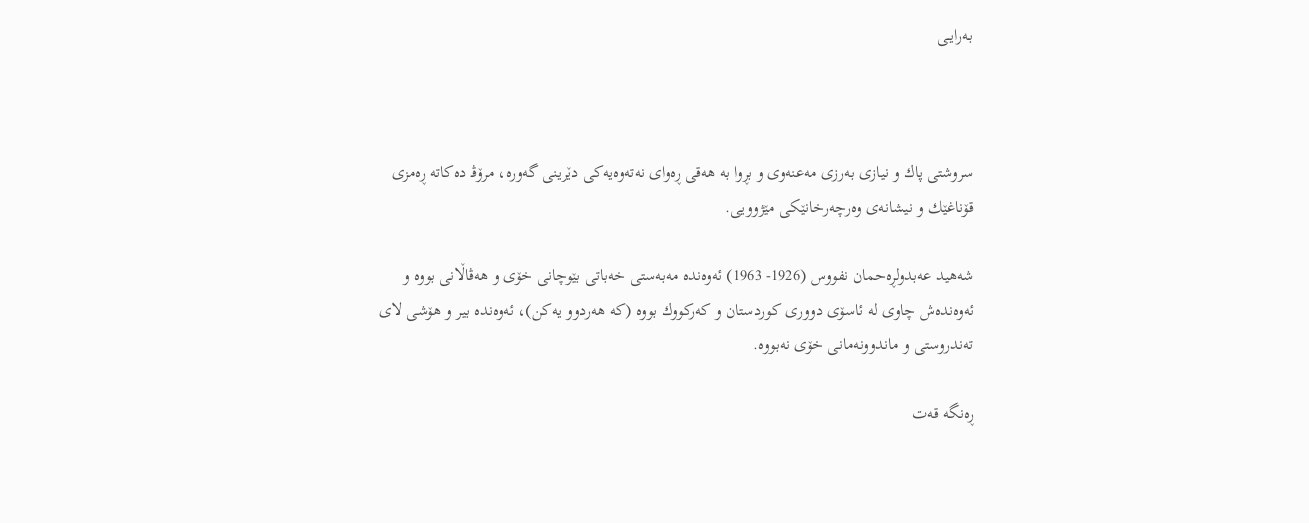بـه‌رایـى



سروشتى پاك و نیازى به‌رزى مه‌عنه‌وى و بڕوا به‌ هه‌قى ڕه‌واى نه‌ته‌وه‌یه‌كى دێرینى گه‌وره‌، مرۆڤـ ده‌كاته‌ ڕه‌مزى قۆناغێك و نیشانه‌ى وه‌رچه‌رخانێكى مێژوویى.

شه‌هید عه‌بدولڕه‌حمان نفووس (1926- 1963) ئه‌وه‌نده‌ مه‌به‌ستى خه‌باتى بێوچانى خۆى و هه‌ڤاڵانى بووه‌ و ئه‌وه‌نده‌ش چاوى له‌ ئاسۆى دوورى كوردستان و كه‌ركووك بووه‌ (كه‌ هه‌ردوو یه‌كن)، ئه‌وه‌نده‌ بیر و هۆشى لاى ته‌ندروستى و ماندوونه‌مانى خۆى نه‌بووه‌.

ڕه‌نگه‌ قه‌ت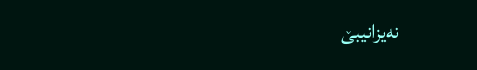نه‌یزانیبێ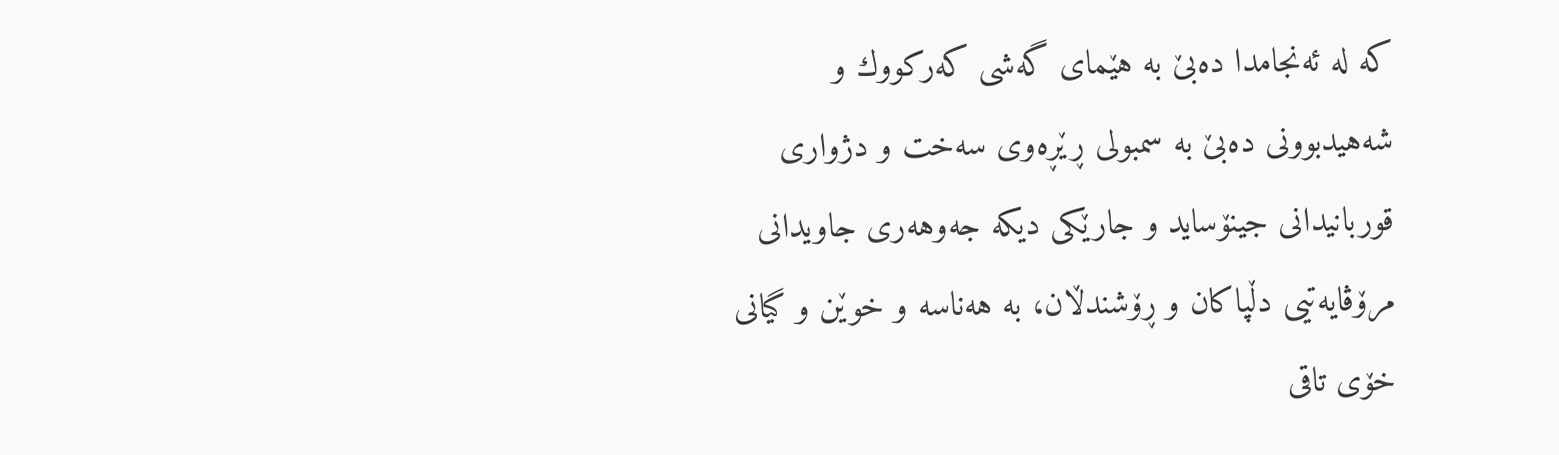كه‌ له ‌ئه‌نجامدا ده‌بێ به‌ هێماى گه‌شى كه‌ركووك و شه‌هیدبوونى ده‌بێ به ‌سمبولى ڕێڕه‌وى سه‌خت و دژوارى قوربانیدانى جینۆساید و جارێكى دیكه‌ جه‌وهه‌رى جاویدانى مرۆڤایه‌تیى دڵپاكان و ڕۆشندڵان، به‌ هه‌ناسه‌ و خوێن و گیانى خۆى تاقی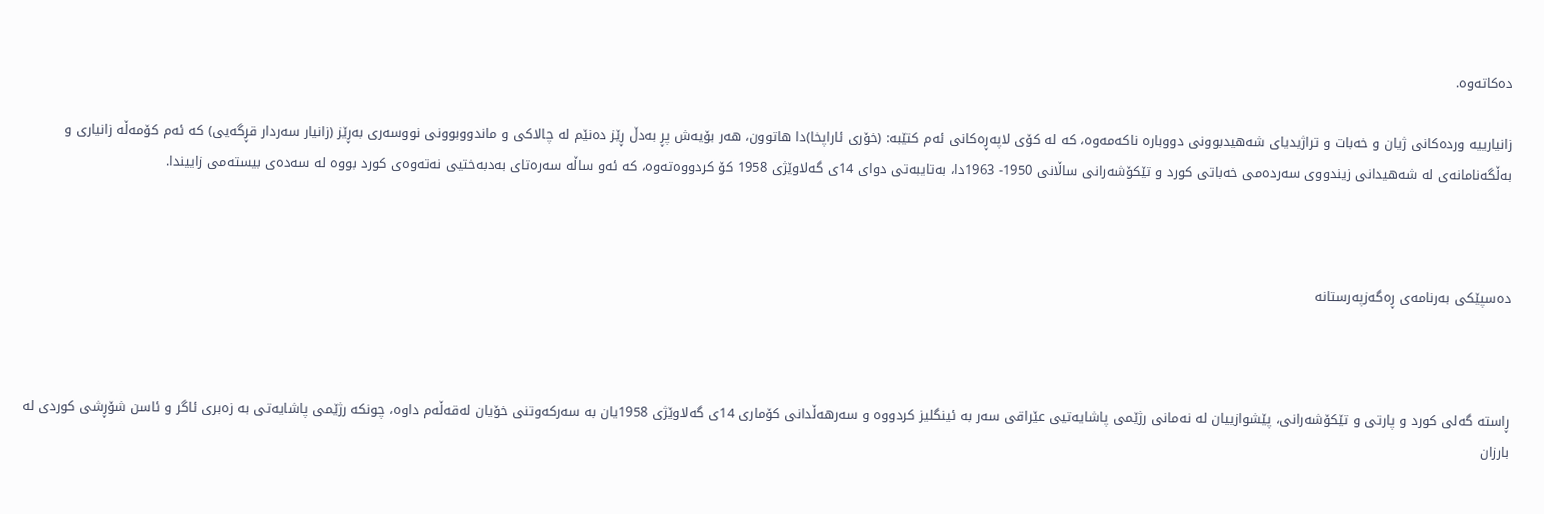ده‌كاته‌وه‌.

زانیارییه‌ ورده‌كانى ژیان و خه‌بات و تراژیدیاى شه‌هیدبوونى دووباره‌ ناكه‌مه‌وه‌، كه‌ له‌ كۆى لاپه‌ڕه‌كانى ئه‌م كتێبه‌: (خۆرى ئاراپخا)دا هاتوون، هه‌ر بۆیه‌ش پڕ به‌دڵ ڕێز ده‌نێم له‌ چالاكى و ماندووبوونى نووسه‌رى به‌ڕێز (زانیار سه‌ردار قڕگه‌یى) كه‌ ئه‌م كۆمه‌ڵه‌ زانیارى و به‌ڵگه‌نامانه‌ى له‌ شه‌هیدانى زیندووى سه‌رده‌مى خه‌باتى كورد و تێكۆشه‌رانى ساڵانى 1950- 1963دا، به‌تایبه‌تى دواى 14ى گه‌لاوێژى 1958 كۆ كردووەته‌وه‌، كه‌ ئه‌و ساڵه‌ سه‌ره‌تاى به‌دبه‌ختیى نه‌ته‌وه‌ى كورد بووه‌ له‌ سه‌ده‌ى بیسته‌مى زاییندا.



ده‌سپێكى به‌رنامه‌ى ڕه‌گه‌زپه‌رستانه‌



ڕاسته‌‌ گه‌لى كورد و پارتى و تێكۆشه‌رانى، پێشوازییان له‌ نه‌مانى رژێمى پاشایه‌تیى عێراقى سه‌ر به‌ ئینگلیز كردووه‌ و سه‌رهه‌ڵدانى كۆمارى 14ى گه‌لاوێژى 1958یان به‌ سه‌ركه‌وتنى خۆیان له‌قه‌ڵه‌م داوه‌، چونكه‌ رژێمى پاشایه‌تى به ‌زه‌برى ئاگر و ئاسن شۆڕشى كوردى له‌ بارزان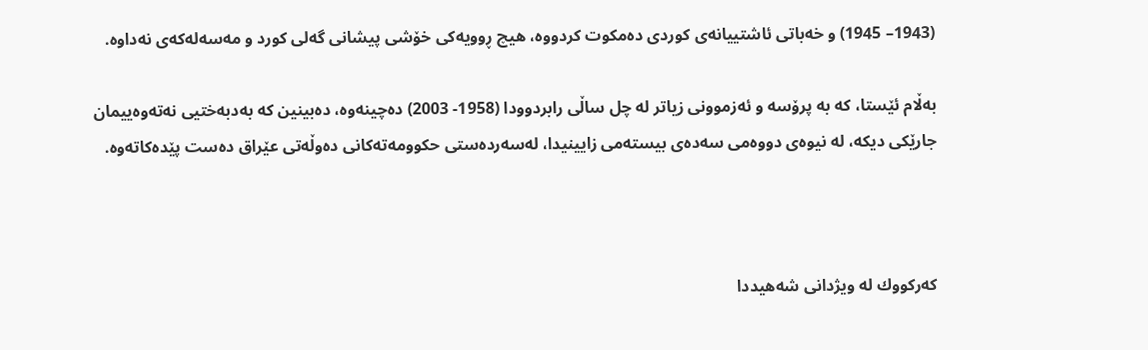(1943– 1945) و خه‌باتى ئاشتییانه‌ى كوردى ده‌مكوت كردووه‌، هیچ ڕوویه‌كى خۆشى پیشانى گه‌لى كورد و مه‌سه‌له‌كه‌ى نه‌داوه‌.

به‌ڵام ئێستا، كه‌ به‌ پرۆسه‌ و ئه‌زموونى زیاتر له‌ چل ساڵى رابردوودا (1958- 2003) ده‌چینه‌وه،‌ ده‌بینین كه‌ به‌دبه‌ختیى نه‌ته‌وه‌ییمان جارێكى دیكە، له ‌نیوه‌ى دووه‌مى سه‌ده‌ى بیسته‌مى زایینیدا، له‌سه‌رده‌ستى حكوومه‌ته‌كانى ده‌وڵه‌تى عێراق ده‌ست پێده‌كاته‌وه‌.



كه‌ركووك له ‌ویژدانى شه‌هیددا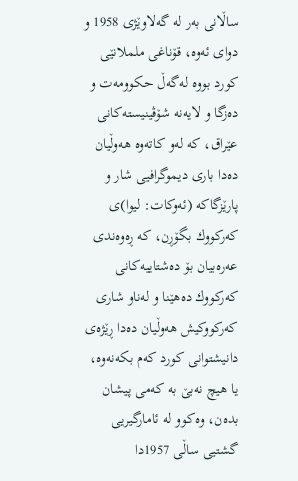ساڵانى به‌ر له‌ گه‌لاوێژى 1958 و دواى ئه‌وه،‌ قۆناغى ململانێى كورد بووه‌ له‌گه‌ڵ حكوومه‌ت و ده‌زگا و لایه‌نه‌ شۆڤینیسته‌كانى عێراق، كه‌ له‌و كاته‌وه‌ هه‌وڵیان ده‌دا بارى دیموگرافیى شار و پارێزگاكه‌ (ئه‌وكات‌: لیوا)ى كه‌ركووك بگۆڕن، كه‌ ڕه‌وه‌ندى عه‌ره‌بیان بۆ ده‌شتاییه‌كانى كه‌ركووك ده‌هێنا و له‌ناو شارى كه‌ركووكیش هه‌وڵیان ده‌دا ڕێژه‌ى دانیشتوانى كورد كه‌م بكه‌نه‌وه‌، یا هیچ نه‌بێ به‌ كه‌مى پیشان بده‌ن، وه‌كوو له‌ ئامارگیریى گشتیى ساڵى 1957دا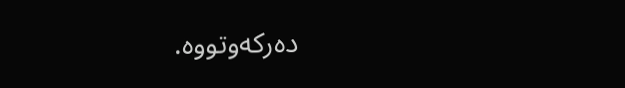ده‌ركه‌وتووه‌.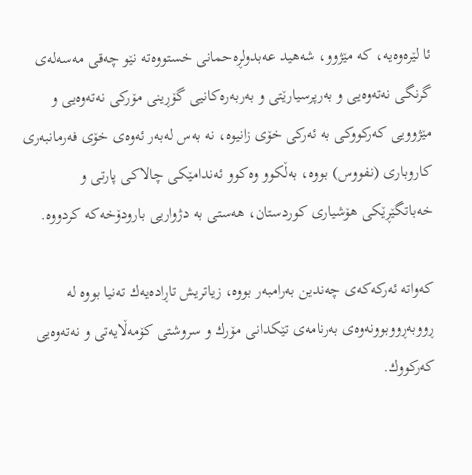ئا لێره‌وه‌یه‌، كه‌ مێژوو، شه‌هید عه‌بدولڕه‌حمانى خستووەته‌ نێو چه‌قى مه‌سه‌له‌ى گرنگى نه‌ته‌وه‌یى و به‌رپرسیارێتى و به‌ربه‌ره‌كانیى گۆڕینى مۆركى نه‌ته‌وه‌یى و مێژوویى كه‌ركووكى به ‌ئه‌ركى خۆى زانیوه‌، نه‌ به‌س له‌به‌ر ئه‌وه‌ى خۆى فه‌رمانبه‌رى كاروبارى (نفووس) بووه‌، به‌ڵكوو وه‌كوو ئه‌ندامێكى چالاكى پارتى و خه‌باتگێڕێكى هۆشیارى كوردستان، هه‌ستى به‌ دژواریى بارودۆخه‌كه‌ كردووه‌.

كه‌واته‌ ئه‌ركه‌كه‌ى چه‌ندین به‌رامبه‌ر بووه‌، زیاتریش تاڕاده‌یه‌ك ته‌نیا بووه‌ له‌ ڕووبه‌ڕووبوونه‌وه‌ى به‌رنامه‌ى تێكدانى مۆرك و سروشتى كۆمه‌ڵایه‌تى و نه‌ته‌وه‌یى كه‌ركووك.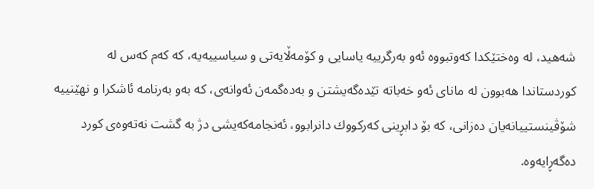شه‌هید، له‌ وه‌ختێكدا كه‌وتبووه‌ ئه‌و بەرگرییە‌ یاسایى و كۆمه‌ڵایه‌تى و سیاسییه‌یه،‌ كه‌ كه‌م كه‌س له‌ كوردستاندا هه‌بوون له‌ ماناى ئه‌و خه‌باته‌ تێده‌گه‌یشتن و به‌ده‌گمه‌ن ئه‌وانه‌ى، كه‌ به‌و به‌رنامه‌ ئاشكرا و نهێنییە شۆڤینستییانه‌یان ده‌زانى، كه‌ بۆ دابڕینى كه‌ركووك دانرابوو، ئه‌نجامه‌كه‌یشى دژ به‌ گشت نه‌ته‌وه‌ى كورد ده‌گه‌ڕایه‌وه‌.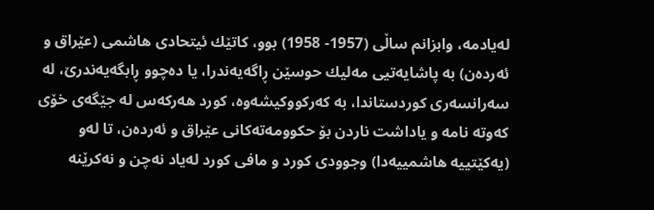له‌یادمه‌، وابزانم ساڵى (1957- 1958) بوو، كاتێك ئیتحادى هاشمى (عێراق و ئه‌رده‌ن) به‌ پاشایه‌تیى مه‌لیك حوسێن ڕاگه‌یه‌ندرا، یا ده‌چوو ڕابگه‌یه‌ندرێ، له‌ سه‌رانسه‌رى كوردستاندا، به ‌كه‌ركووكیشه‌وه‌، كورد هه‌ركه‌س له‌ جێگه‌ى خۆى كه‌وته‌ نامه ‌و یاداشت ناردن بۆ حكوومه‌ته‌كانى عێراق و ئه‌رده‌ن، تا له‌و (یه‌كێتییه‌ هاشمییه‌دا) وجوودى كورد و مافى كورد له‌یاد نه‌چن و نه‌كرێنه‌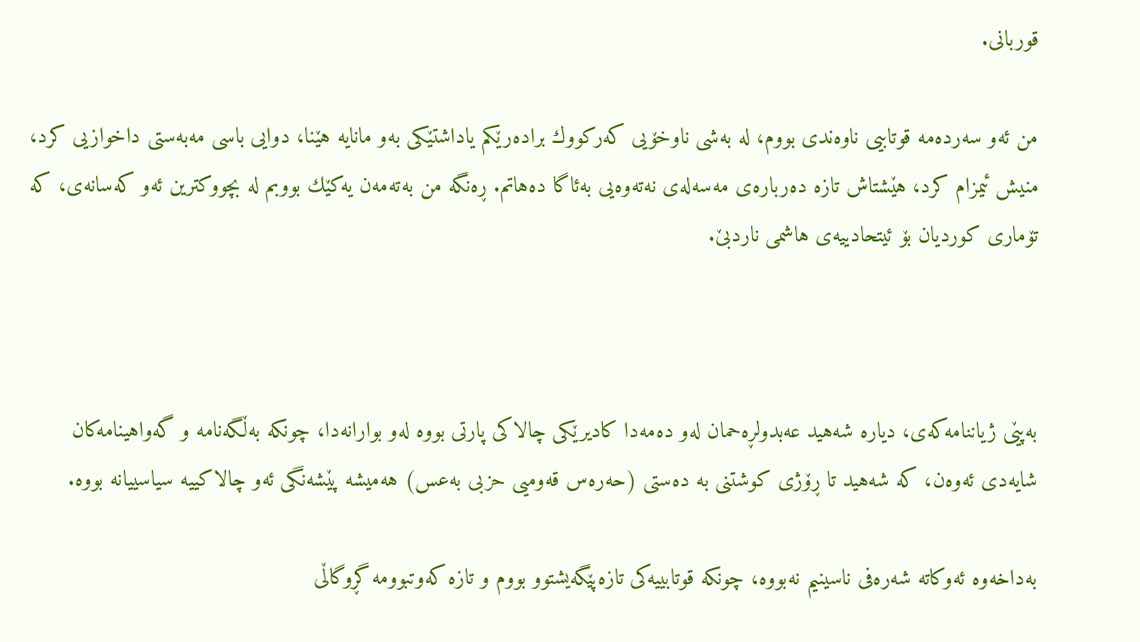قوربانى.

من ئه‌و سه‌رده‌مه‌ قوتابیى ناوه‌ندى بووم، له‌ به‌شى ناوخۆیى كه‌ركووك براده‌رێكم یاداشتێكى به‌و مانایه‌ هێنا، دوایى باسى مه‌به‌ستى داخوازیى كرد، منیش ئیمزام كرد، هێشتاش تازه‌ ده‌رباره‌ى مه‌سه‌له‌ى نه‌ته‌وه‌یى به‌ئاگا ده‌هاتم. ڕه‌نگه‌ من به‌ته‌مه‌ن یه‌كێك بووبم له‌ بچووكترین ئه‌و كه‌سانه‌ى، كه‌ تۆمارى كوردیان بۆ ئیتحادییه‌ى هاشمى ناردبێ.



به‌پێى ژیاننامه‌كه‌ى، دیاره‌ شه‌هید عه‌بدولڕه‌حمان له‌و ده‌مه‌دا كادیرێكى چالاكی پارتى بووه‌ له‌و بوارانه‌دا، چونكه‌ به‌ڵگه‌نامه‌ و گه‌واهینامه‌كان شایه‌دى ئه‌وه‌ن، كه‌ شه‌هید تا ڕۆژى كوشتنى به‌ ده‌ستى (حه‌ره‌س قه‌ومیی حزبى به‌عس) هه‌میشه‌ پێشه‌نگى ئه‌و چالاكییه‌ سیاسییانه‌ بووه‌.

به‌داخه‌وه‌ ئه‌وكاته‌ شه‌ره‌فى ناسینیم نه‌بووه،‌ چونكه‌ قوتابییه‌كى تازه‌پێگه‌یشتوو بووم و تازه‌ كه‌وتبوومه‌ گڕوگاڵى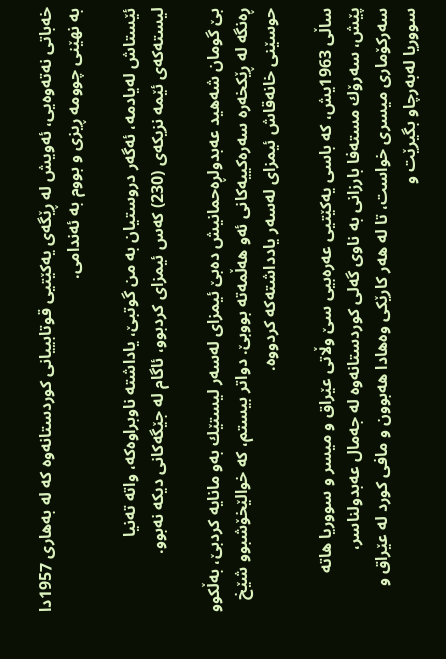خه‌باتى نه‌ته‌وه‌یى، ئه‌ویش له ‌ڕێگه‌ى یه‌كێتیى قوتابییانى كوردستانه‌وه كه‌ له‌ به‌هارى 1957دا به ‌نهێنى چوومه‌ ڕیزى و بووم به‌ ئه‌ندامى.

ئێستاش له‌یادمه‌، ئه‌گه‌ر دروستیان به‌ من گوتبێ، یاداشته‌ ناوبراوه‌كه،‌ واته‌ ته‌نیا لیسته‌كه‌ى ئێمه‌ نزیكه‌ى (230) كه‌س ئیمزاى كردبوو، ئاگام له‌ جێگه‌كانى دیكە نه‌بوو.

بێ گومان شه‌هید عه‌بدولڕه‌حمانیش ده‌بێ ئیمزاى له‌سه‌ر لیستێك به‌و مانایه‌ كردبێ، به‌ڵكوو ڕه‌نگه‌ له‌ ڕێكخه‌ره‌ سه‌ره‌كییه‌كانى ئه‌و هه‌ڵمه‌ته‌ بووبێ. دواتر بیستم، كه‌ خوالێخۆشبوو شێخ حوسێنى خانه‌قاش ئیمزاى لەسەر یادداشته‌كه‌ كردووه‌.

ساڵى 1963یش، كه‌ باسى یه‌كێتیى عه‌ره‌بیى سێ وڵاتى عێراق و میسر و سووریا هاته‌ پێش، سه‌رۆك مستەفا بارزانى به ‌ناوى گه‌لى كوردستانه‌وه‌ له‌ جه‌مال عه‌بدولناسر، سه‌ركۆمارى میسرى خواست، تا له‌ هه‌ر كارێكى وه‌هادا هه‌بوون و مافى كورد له‌ عێراق و سووریا له‌به‌رچاو بگیرێت و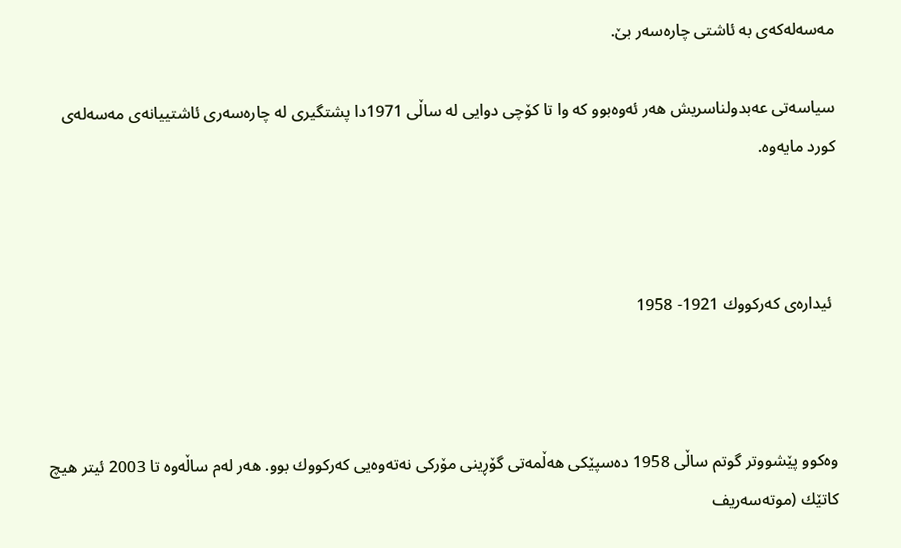مه‌سه‌له‌كه‌ى به‌ ئاشتى چاره‌سه‌ر بێ.

سیاسه‌تى عه‌بدولناسریش هه‌ر ئه‌وه‌بوو كه‌ وا تا كۆچى دوایی له‌ ساڵى 1971دا پشتگیرى له‌ چاره‌سه‌ری ئاشتییانه‌ى مه‌سه‌له‌ى كورد مایه‌وه‌.



 ئیداره‌ى كه‌ركووك 1921- 1958



وه‌كوو پێشووتر گوتم ساڵى 1958 ده‌سپێكى هه‌ڵمه‌تى گۆڕینى مۆركى نه‌ته‌وه‌یى كه‌ركووك بوو. هه‌ر له‌م ساڵه‌وه‌ تا 2003 ئیتر هیچ كاتێك (موته‌سه‌ریف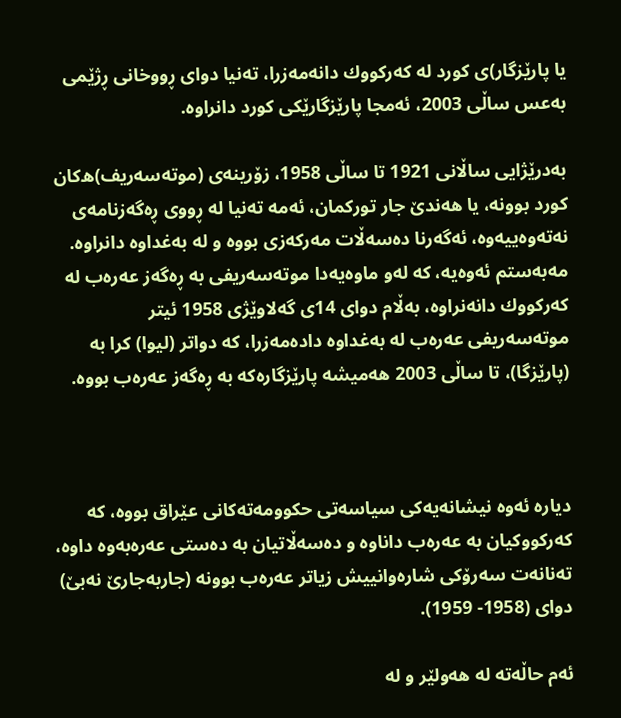یا پارێزگار)ى كورد له‌ كه‌ركووك دانه‌مه‌زرا، ته‌نیا دواى ڕووخانى ڕژێمى به‌عس ساڵى 2003، ئه‌مجا پارێزگارێكى كورد دانراوه‌.

به‌درێژایى ساڵانى 1921 تا ساڵى 1958، زۆرینه‌ى (موته‌سه‌ریف)ه‌كان كورد بوونه‌، یا هه‌ندێ جار توركمان، ئه‌مه‌ ته‌نیا له‌ ڕووى ڕه‌گه‌زنامه‌ى نه‌ته‌وه‌ییه‌وه‌، ئەگه‌رنا ده‌سه‌ڵات مه‌ركه‌زی بووه ‌و له‌ به‌غداوه‌ دانراوه‌. مه‌به‌ستم ئه‌وه‌یه،‌ كه‌ له‌و ماوه‌یه‌دا موته‌سه‌ریفى به‌ ڕه‌گه‌ز عه‌ره‌ب له‌ كه‌ركووك دانه‌نراوه‌، به‌ڵام دواى 14ى گه‌لاوێژى 1958 ئیتر موته‌سه‌ریفى عه‌ره‌ب له‌ به‌غداوه‌ داده‌مه‌زرا، كه‌ دواتر (لیوا) كرا به‌ (پارێزگا)، تا ساڵى 2003 هه‌میشه‌ پارێزگاره‌كه‌ به‌ ڕه‌گه‌ز عه‌ره‌ب بووه‌.



دیاره‌ ئه‌وه‌ نیشانه‌یه‌كى سیاسه‌تى حكوومه‌ته‌كانى عێراق بووه،‌ كه‌ كه‌ركووكیان به‌ عه‌ره‌ب داناوه‌ و ده‌سه‌ڵاتیان به‌ ده‌ستى عه‌ره‌به‌وه‌ داوه،‌ ته‌نانه‌ت سه‌رۆكى شاره‌وانییش زیاتر عه‌ره‌ب بوونه‌ (جاربه‌جارێ نه‌بێ) دواى (1958- 1959).

ئه‌م حاڵه‌ته‌ له‌ هه‌ولێر و لە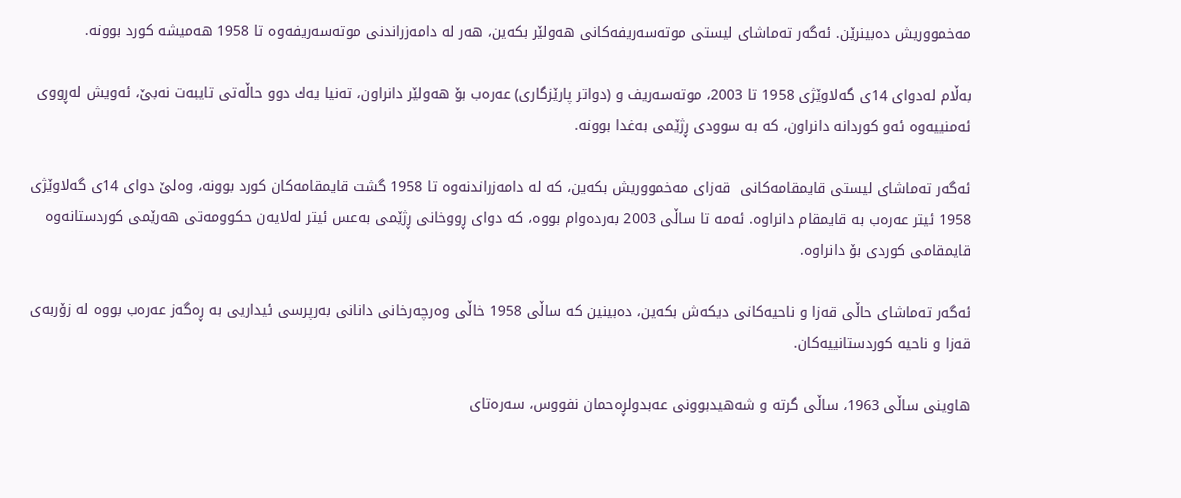مه‌خمووریش ده‌بینرێن. ئه‌گه‌ر ته‌ماشاى لیستى موته‌سه‌ریفه‌كانى هه‌ولێر بكه‌ین، هه‌ر له‌ دامه‌زراندنى موته‌سه‌ریفه‌وه‌ تا 1958 هه‌میشه‌ كورد بوونه‌.

به‌ڵام له‌دواى 14ى گه‌لاوێژى 1958 تا 2003، موته‌سه‌ریف و (دواتر پارێزگارى) عه‌ره‌ب بۆ هه‌ولێر دانراون، ته‌نیا یه‌ك دوو حاڵه‌تى تایبه‌ت نه‌بێ، ئه‌ویش له‌ڕووى ئه‌منییه‌وه‌ ئه‌و كوردانه‌ دانراون، كه‌ به ‌سوودى ڕژێمى به‌غدا بوونه‌.

ئەگەر ته‌ماشاى لیستى قایمقامه‌كانى  قه‌زاى مه‌خمووریش بكه‌ین، كه‌ له ‌دامه‌زراندنه‌وه‌ تا 1958 گشت قایمقامه‌كان كورد بوونه‌، وه‌لێ دواى 14ى گه‌لاوێژى 1958 ئیتر عه‌ره‌ب به‌ قایمقام دانراوه‌. ئه‌مه‌ تا ساڵى 2003 به‌رده‌وام بووه‌، كه‌ دواى ڕووخانى ڕژێمى به‌عس ئیتر له‌لایه‌ن حكوومه‌تى هه‌رێمی كوردستانه‌وه‌ قایمقامى كوردی بۆ دانراوه‌.

ئه‌گه‌ر ته‌ماشاى حاڵى قه‌زا و ناحیه‌كانى دیكه‌ش بكه‌ین، ده‌بینین كه‌ ساڵى 1958 خاڵى وه‌رچه‌رخانى دانانى به‌رپرسى ئیداریى به ‌ڕه‌گه‌ز عه‌ره‌ب بووه‌ له‌ زۆربه‌ى قه‌زا و ناحیه‌ كوردستانییه‌كان.

هاوینى ساڵى 1963، ساڵى گرته‌ و شه‌هیدبوونى عه‌بدولڕه‌حمان نفووس، سه‌ره‌تاى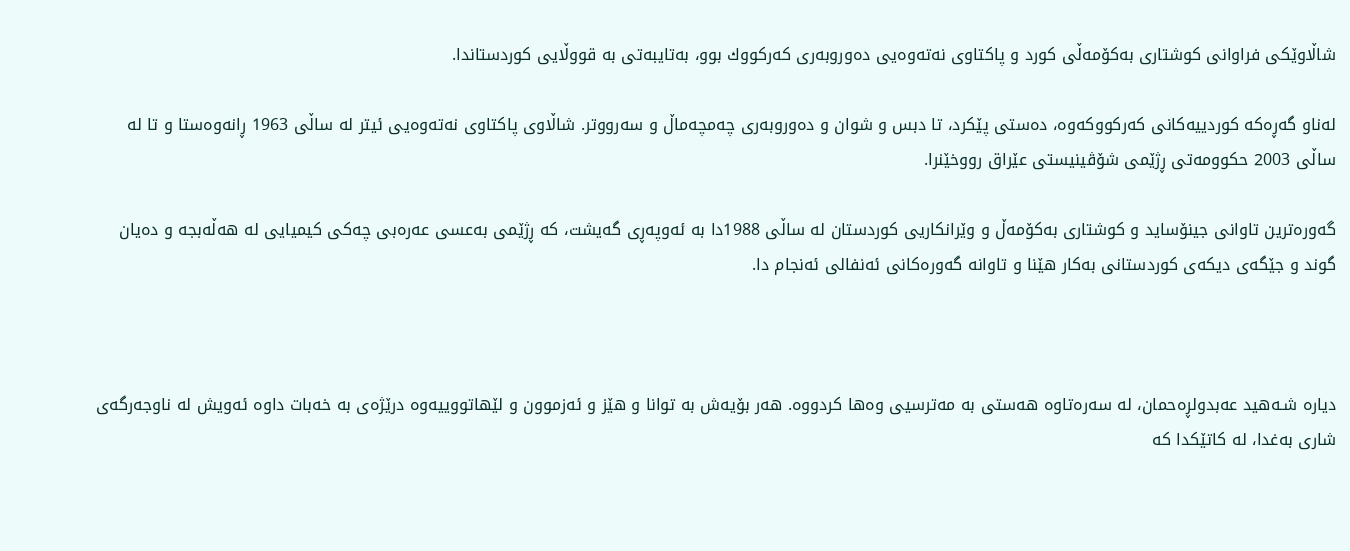شاڵاوێكى فراوانى كوشتارى به‌كۆمه‌ڵى كورد و پاكتاوى نه‌ته‌وه‌یى ده‌وروبه‌رى كه‌ركووك بوو، به‌تایبه‌تى به ‌قووڵایى كوردستاندا.

له‌ناو گه‌ڕه‌كه‌ كوردییه‌كانى كه‌ركووكه‌وه‌، ده‌ستى پێكرد، تا دبس و شوان و ده‌وروبه‌رى چه‌مچه‌ماڵ و سه‌رووتر. شاڵاوى پاكتاوى نه‌ته‌وه‌یى ئیتر له‌ ساڵى 1963 ڕانه‌وه‌ستا و‌ تا له‌ ساڵى 2003 حكوومه‌تى ڕژێمى شۆڤینیستى عێراق رووخێنرا.

گه‌وره‌ترین تاوانى جینۆساید و كوشتارى به‌كۆمه‌ڵ و وێرانكاریى كوردستان له‌ ساڵى 1988دا به‌ ئه‌وپه‌ڕى گه‌یشت، كه‌ ڕژێمى به‌عسى عه‌ره‌بى چه‌كى كیمیایى له‌ هه‌ڵه‌بجه‌ و ده‌یان گوند و جێگه‌ى دیكه‌ى كوردستانى به‌كار هێنا و تاوانه‌ گه‌وره‌كانى ئه‌نفالى ئه‌نجام دا.



دیاره‌ شـه‌هید عه‌بدولڕه‌حمان، له‌ سه‌ره‌تاوه‌ هه‌ستى به ‌مه‌ترسیى وه‌ها كردووه‌. هه‌ر بۆیه‌ش به‌ توانا و هێز و ئه‌زموون و لێهاتووییه‌وه‌ درێژه‌ى به ‌خه‌بات داوه‌ ئه‌ویش له‌ ناوجه‌رگه‌ى شارى به‌غدا، له ‌كاتێكدا كه‌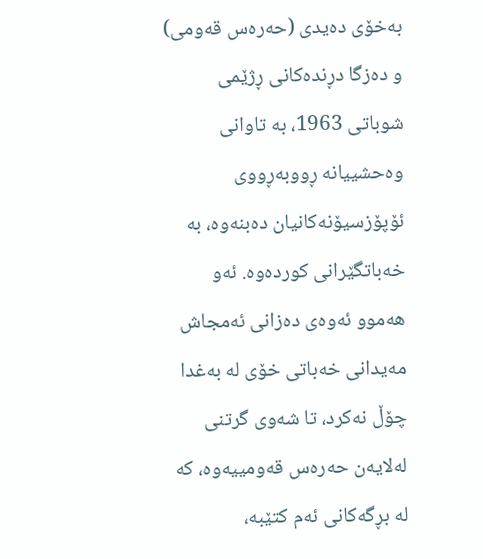به‌خۆى ده‌یدى (حه‌ره‌س قه‌ومى) و ده‌زگا دڕنده‌كانى ڕژێمى شوباتى 1963، به‌ تاوانى وه‌حشییانه‌ ڕووبه‌ڕووى ئۆپۆزسیۆنه‌كانیان ده‌بنه‌وه‌، به‌ خه‌باتگێرانى كورده‌وه‌. ئه‌و هه‌موو ئه‌وه‌ى ده‌زانى ئه‌مجاش مه‌یدانى خه‌باتى خۆى له‌ به‌غدا چۆڵ نه‌كرد، تا شه‌وى گرتنى له‌لایه‌ن حه‌ره‌س قه‌ومییه‌وه‌، كه‌ له‌ بڕگه‌كانى ئه‌م كتێبه‌،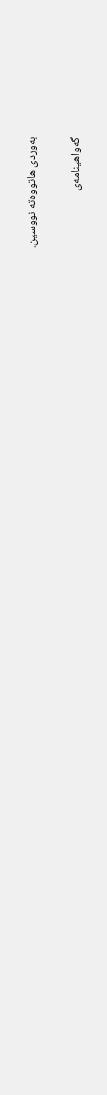به‌وردى هاتووه‌ته‌ نووسین.

گه‌واهینامه‌ى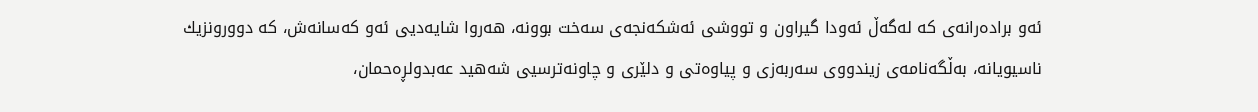ئه‌و براده‌رانه‌ى كه‌ له‌گه‌ڵ ئه‌ودا گیراون و تووشى ئه‌شكه‌نجه‌ى سه‌خت بوونه‌، هه‌روا شایه‌دیى ئه‌و كه‌سانه‌ش، كه‌ دوورونزیك ناسیویانه‌، به‌ڵگه‌نامه‌ى زیندووى سه‌ربه‌زى و پیاوه‌تى و دلێرى و چاونه‌ترسیى شه‌هید عه‌بدولڕه‌حمان،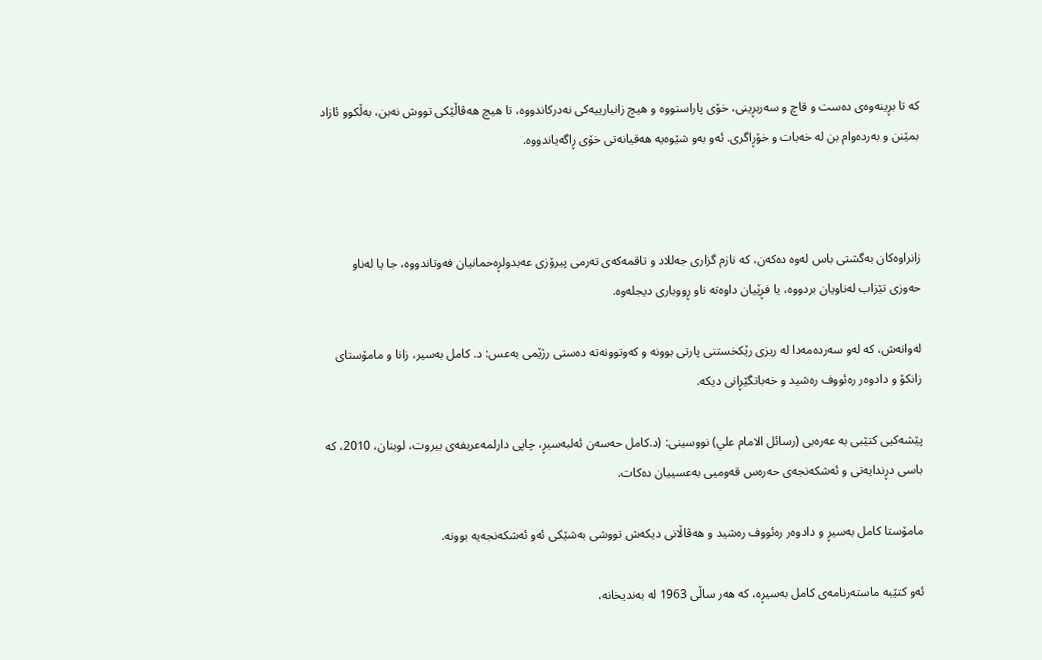كه‌ تا بڕینه‌وه‌ى ده‌ست و قاچ و سه‌ربڕینى، خۆى پاراستووه ‌و هیچ زانیارییه‌كى نه‌دركاندووه‌، تا هیچ هه‌ڤاڵێكى تووش نه‌بن، به‌ڵكوو ئازاد بمێنن و به‌رده‌وام بن له‌ خه‌بات و خۆڕاگرى. ئه‌و به‌و شێوه‌یه‌ هه‌قیانه‌تى خۆى ڕاگه‌یاندووه‌.



زانراوه‌كان به‌گشتى باس له‌وه‌ ده‌كه‌ن، كه‌ نازم گزارى جه‌للاد و تاقمه‌كه‌ى ته‌رمى پیرۆزى عه‌بدولڕه‌حمانیان فه‌وتاندووه‌، جا یا له‌ناو حه‌وزى تێزاب له‌ناویان بردووه‌، یا فڕێیان داوه‌ته‌ ناو ڕووبارى دیجله‌وه‌.

له‌وانه‌ش، كه‌ له‌و سه‌رده‌مه‌دا له‌ ریزى رێكخستنى پارتى بوونه‌ و كه‌وتوونه‌ته‌ ده‌ستى رژێمى به‌عس: د. كامل به‌سیر، زانا و مامۆستاى زانكۆ و دادوه‌ر ره‌ئووف ره‌شید و خه‌باتگێڕانى دیكه‌.

پێشه‌كیى كتێبى به‌ عه‌ره‌بى (رسائل الامام علي) نووسینى: (د.كامل حەسەن ئەلبەسیڕ، چاپى دارلمەعریفەی‌ بیروت، لوبنان، 2010، كه‌ باسى دڕندایه‌تى و ئه‌شكه‌نجه‌ى حه‌ره‌س قه‌ومیى به‌عسییان ده‌كات.

مامۆستا كامل بەسیڕ و دادوه‌ر ره‌ئووف ره‌شید و هه‌ڤاڵانى دیكه‌ش تووشى به‌شێكى ئه‌و ئه‌شكه‌نجه‌یه‌ بوونه‌.

ئه‌و كتێبه‌ ماسته‌رنامه‌ى كامل بەسیڕه،‌ كه‌ هه‌ر ساڵى 1963 له‌ به‌ندیخانه،‌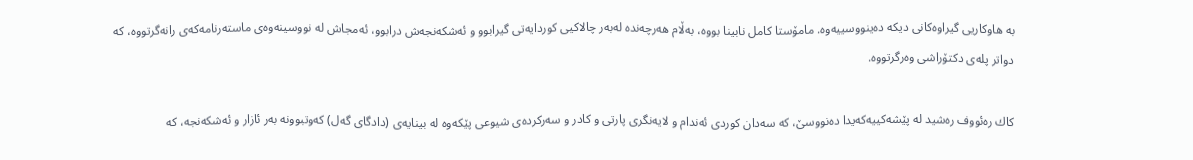به ‌هاوكاریى گیراوه‌كانى دیكه‌ ده‌ینووسییه‌وه‌. مامۆستا كامل نابینا بووه‌، به‌ڵام هه‌رچه‌نده‌ له‌به‌ر چالاكیى كوردایه‌تى گیرابوو و ئه‌شكه‌نجه‌ش درابوو، ئه‌مجاش له‌ نووسینه‌وه‌ى ماسته‌رنامه‌كه‌ى رانه‌گرتووه، كه‌ دواتر پله‌ى دكتۆراشى وه‌رگرتووه‌.

كاك ره‌ئووف ره‌شید له‌ پێشه‌كییه‌كه‌یدا ده‌نووسێ، كه‌ سه‌دان كوردى ئه‌ندام و لایه‌نگرى پارتى و كادر و سه‌ركرده‌ى شیوعى پێكه‌وه‌ له‌ بینایه‌ى (دادگاى گه‌ل) كه‌وتبوونه‌ به‌ر ئازار و ئه‌شكه‌نجه‌، كه‌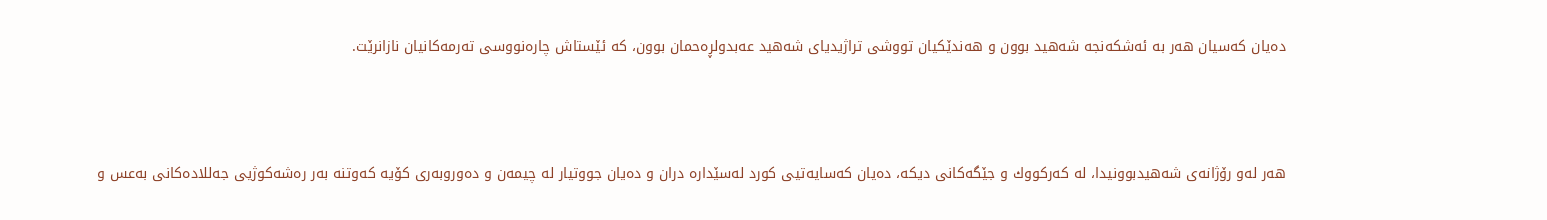ده‌یان كه‌سیان هه‌ر به‌ ئه‌شكه‌نجه‌ شه‌هید بوون و هه‌ندێكیان تووشى تراژیدیاى شه‌هید عه‌بدولڕه‌حمان بوون، كه‌ ئێستاش چاره‌نووسى ته‌رمه‌كانیان نازانرێت.



هه‌ر له‌و رۆژانه‌ى شه‌هیدبوونیدا، له‌ كه‌ركووك و جێگه‌كانى دیكە، ده‌یان كه‌سایه‌تیى كورد له‌سێداره‌ دران و ده‌یان جووتیار له‌ چیمه‌ن و ده‌وروبه‌رى كۆیه‌ كه‌وتنه‌ به‌ر ره‌شه‌كوژیى جه‌للاده‌كانى به‌عس و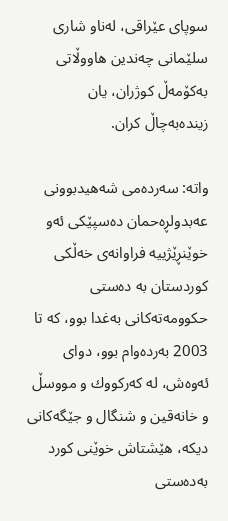سوپاى عێراقى، له‌ناو شارى سلێمانى چه‌ندین هاووڵاتى به‌كۆمه‌ڵ كوژران، یان زینده‌به‌چاڵ كران.

واته‌: سه‌رده‌مى شه‌هیدبوونى عه‌بدولڕه‌حمان ده‌سپێكى ئه‌و خوێنڕێژییه‌ فراوانه‌ى خه‌ڵكى كوردستان به ‌ده‌ستى حكوومه‌ته‌كانى به‌غدا بوو، كه‌ تا 2003 به‌رده‌وام بوو، دواى ئه‌وه‌ش، له‌ كه‌ركووك و مووسڵ و خانه‌قین و شنگال و جێگه‌كانى دیكه‌، هێشتاش خوێنى كورد به‌ده‌ستى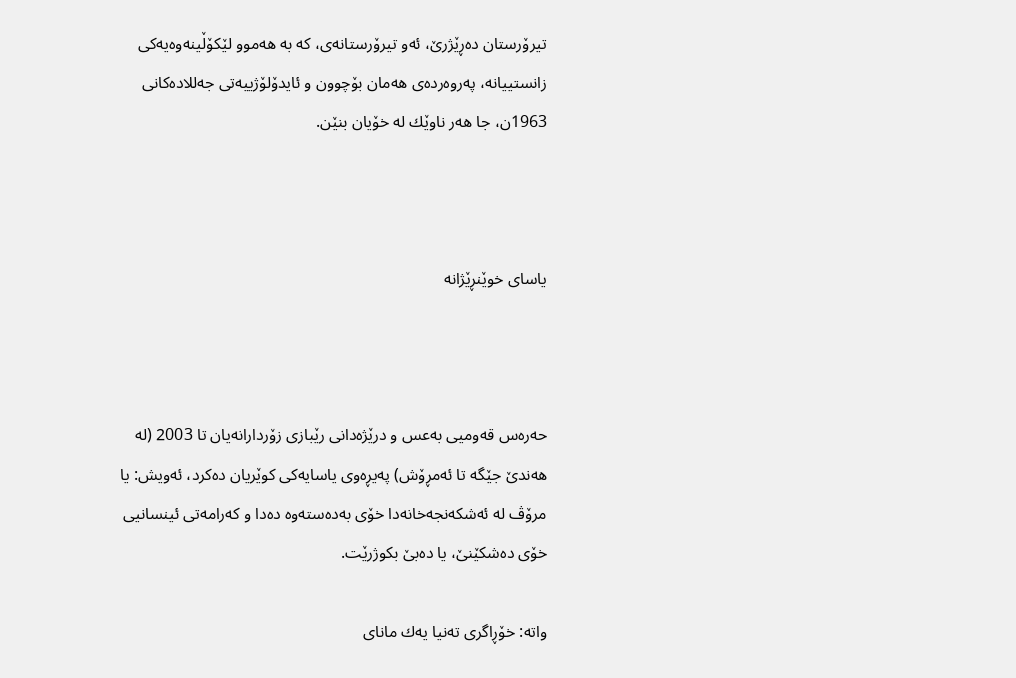تیرۆرستان ده‌ڕێژرێ، ئه‌و تیرۆرستانه‌ى، كه‌ به‌ هه‌موو لێكۆڵینه‌وه‌یه‌كى زانستییانه‌، په‌روه‌رده‌ى هه‌مان بۆچوون و ئایدۆلۆژییه‌تى جه‌للاده‌كانى 1963ن، جا هه‌ر ناوێك له ‌خۆیان بنێن.



یاساى خوێنڕێژانه‌



حه‌ره‌س قه‌ومیى به‌عس و درێژه‌دانى رێبازى زۆردارانه‌یان تا 2003 (له‌ هه‌ندێ جێگه‌ تا ئه‌مڕۆش) په‌یڕه‌وى یاسایه‌كى كوێریان ده‌كرد، ئه‌ویش: یا مرۆڤ له‌ ئه‌شكه‌نجه‌خانه‌دا خۆى به‌ده‌سته‌وه‌ ده‌دا و كه‌رامه‌تى ئینسانیى خۆى ده‌شكێنێ، یا ده‌بێ بكوژرێت.

واته‌: خۆڕاگرى ته‌نیا یه‌ك ماناى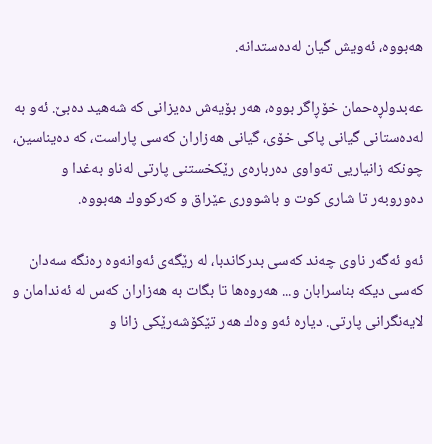هه‌بووه،‌ ئه‌ویش گیان له‌ده‌ستدانه‌.

عه‌بدولڕه‌حمان خۆڕاگر بووه‌، هه‌ر بۆیه‌ش ده‌یزانى كه‌ شه‌هید ده‌بێ. ئه‌و به‌ له‌ده‌ستانى گیانى پاكى خۆى، گیانى هه‌زاران كه‌سى پاراست، كه‌ ده‌یناسین، چونكه‌ زانیاریى ته‌واوى ده‌رباره‌ى رێكخستنى پارتى له‌ناو به‌غدا و ده‌وروبه‌ر تا شارى كوت و باشوورى عێراق و كه‌ركووك هه‌بووه‌.

ئه‌و ئه‌گه‌ر ناوى چه‌ند كه‌سى بدركاندبا، له ‌رێگه‌ى ئه‌وانه‌وه‌ ره‌نگه‌ سه‌دان كه‌سى دیكە بناسرابان و... هه‌روه‌ها تا بگات به‌ هه‌زاران كه‌س له‌ ئه‌ندامان و لایه‌نگرانى پارتى. دیاره‌ ئه‌و وه‌ك هه‌ر تێكۆشه‌رێكى زانا و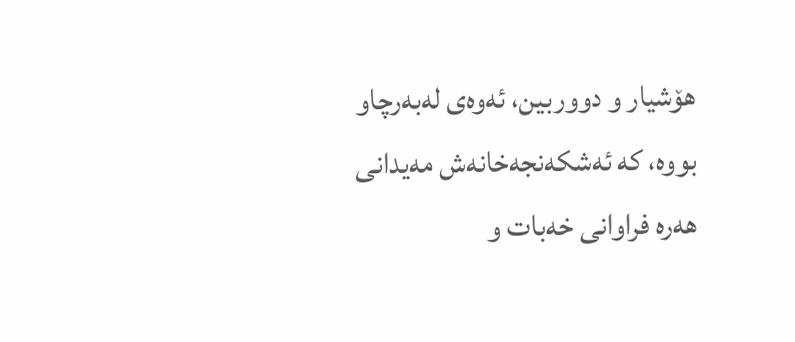هۆشیار و دووربین، ئه‌وه‌ى له‌به‌رچاو بووه‌، كه ئه‌شكه‌نجه‌خانه‌ش مه‌یدانى هه‌ره‌ فراوانى خه‌بات و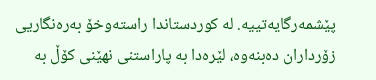پێشمه‌رگایه‌تییه‌. له‌ كوردستاندا راسته‌وخۆ به‌ره‌نگاریى زۆرداران ده‌بنه‌وه‌، لێره‌دا به‌ پاراستنى نهێنى كۆڵ به‌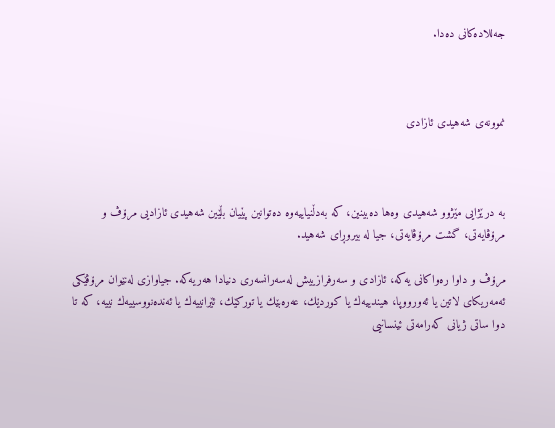جه‌للاده‌كانى ده‌دا.



نموونه‌ى شه‌هیدى ئازادى



به ‌درێژایى مێژوو شه‌هیدى وه‌ها ده‌بینین، كه‌ به‌دڵنیاییه‌وه‌ ده‌توانین پێیان بڵێین شه‌هیدى ئازادیی مرۆڤ و مرۆڤایه‌تى، گشت مرۆڤایه‌تى، جیا له‌ بیروڕاى شه‌هید.

مرۆڤ و داوا ره‌واكانى یه‌كه، ئازادى و سه‌رفرازییش له‌سه‌رانسه‌رى دنیادا هه‌ریه‌كه‌. جیاوازى له‌نێوان مرۆڤێكى ئه‌مه‌ریكاى لاتین یا ئه‌ورووپا، هیندییه‌ك یا كوردێك، عه‌ره‌بێك یا توركێك، ئێرانییه‌ك یا ئه‌نده‌نووسییه‌ك نییه‌، كه‌ تا دوا ساتى ژیانى كه‌رامه‌تى ئینسانیى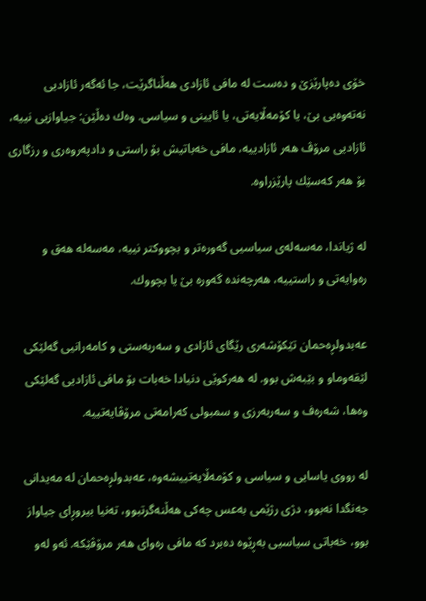خۆى ده‌پارێزێ و ده‌ست له ‌مافى ئازادى هه‌ڵناگرێت، جا ئه‌گه‌ر ئازادیى نه‌ته‌وه‌یى بێ، یا كۆمه‌ڵایه‌تى، یا ئایینى و سیاسى. وه‌ك ده‌ڵێن: جیاوازیی نییه، ئازادیى مرۆڤ هه‌ر ئازادییه‌، مافى خه‌باتیش بۆ راستى و دادپه‌روه‌رى و رزگارى بۆ هه‌ر كه‌سێك پارێزراوه‌.

له‌ ژیاندا، مه‌سه‌له‌ى سیاسیى گه‌وره‌تر و بچووكتر نییه‌، مه‌سه‌له‌ هه‌ق و ره‌وایه‌تى و راستییه‌، هه‌رچه‌نده‌ گه‌وره ‌بێ یا بچووك.

عه‌بدولڕه‌حمان تێكۆشه‌رى رێگاى ئازادى و سه‌ربه‌ستى و كامه‌رانیى گه‌لێكى لێقه‌وماو و بێبه‌ش بوو. له‌ هه‌ركوێى دنیادا خه‌بات بۆ مافى ئازادیى گه‌لێكى وه‌ها، شه‌ره‌ف و سه‌ربه‌رزى و سمبولى كه‌رامه‌تى مرۆڤایه‌تییه‌.

له‌ رووى یاسایى و سیاسی و كۆمه‌ڵایه‌تییشه‌وه،‌ عه‌بدولڕه‌حمان له‌ مه‌یدانى جه‌نگدا نه‌بوو، دژى رژێمى به‌عس چه‌كى هه‌ڵنه‌گرتبوو، ته‌نیا بیروڕاى جیاواز بوو، خه‌باتى سیاسیى به‌ڕێوه‌ ده‌برد كه‌ مافى ره‌واى هه‌ر مرۆڤێكه‌. ئه‌و له‌و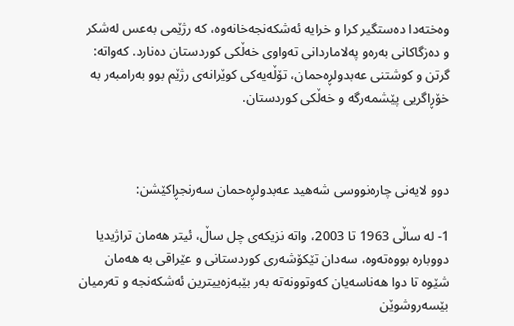وه‌خته‌دا ده‌ستگیر كرا و خرایه‌ ئه‌شكه‌نجه‌خانه‌وه،‌ كه‌ رژێمى به‌عس له‌شكر و ده‌زگاكانى به‌ره‌و په‌لاماردانى ته‌واوى خه‌ڵكى كوردستان ده‌نارد. كه‌واته‌: گرتن و كوشتنى عه‌بدولڕه‌حمان، تۆڵه‌یه‌كى كوێرانه‌ى رژێم بوو به‌رامبه‌ر به‌ خۆڕاگریى پێشمه‌رگه‌ و خه‌ڵكى كوردستان.



دوو لایه‌نى چاره‌نووسى شه‌هید عه‌بدولڕه‌حمان سه‌رنجڕاكێشن:

1- له‌ ساڵى 1963 تا 2003، واته‌ نزیكه‌ى چل ساڵ، ئیتر هه‌مان تراژیدیا دووباره‌ بووه‌ته‌وه‌، سه‌دان تێكۆشه‌رى كوردستانى و عێراقى به ‌هه‌مان شێوه‌ تا دوا هه‌ناسه‌یان كه‌وتوونه‌ته‌ به‌ر بێبه‌زه‌ییترین ئه‌شكه‌نجه‌ و ته‌رمیان بێسه‌روشوێن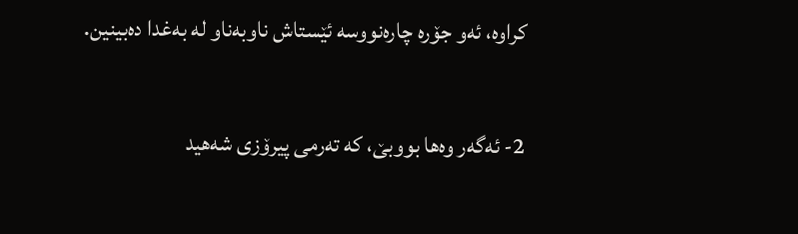كراوه‌، ئه‌و جۆره‌ چاره‌نووسه‌ ئێستاش ناوبه‌ناو له‌ به‌غدا ده‌بینین.

2- ئه‌گه‌ر وه‌ها بووبێ، كه‌ ته‌رمى پیرۆزى شه‌هید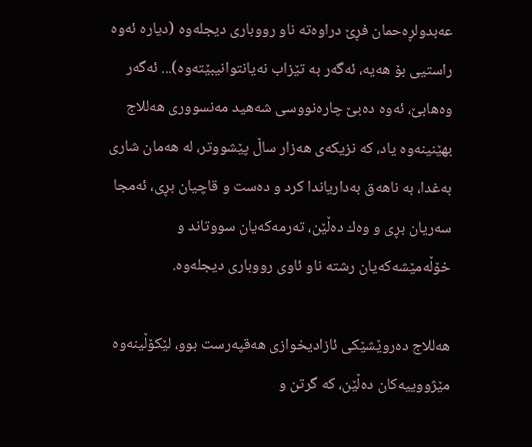عه‌بدولڕه‌حمان فڕێ دراوه‌ته‌ ناو رووبارى دیجله‌وه‌ (دیاره‌ ئه‌وه‌ راستیى بۆ هه‌یه‌، ئه‌گه‌ر به ‌تێزاب نه‌یانتوانیبێته‌وه‌)... ئه‌گه‌ر وه‌هابێ، ئه‌وه‌ ده‌بێ چاره‌نووسى شه‌هید مه‌نسوورى هه‌للاج بهێنینه‌وه‌ یاد، كه‌ نزیكه‌ى هه‌زار ساڵ پێشووتر، له‌ هه‌مان شارى به‌غدا، به‌ ناهه‌ق به‌داریاندا كرد و ده‌ست و قاچیان بڕى، ئه‌مجا سه‌ریان بڕى و وه‌ك ده‌ڵێن، ته‌رمه‌كه‌یان سووتاند و خۆڵه‌مێشه‌كه‌یان رشته‌ ناو ئاوى رووبارى دیجلەوە‌.

هه‌للاج ده‌روێشێكى ئازادیخوازى هه‌قپه‌رست بوو، لێكۆڵینه‌وه‌ مێژووییه‌كان ده‌ڵێن، كه‌ گرتن و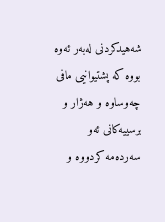شه‌هیدكردنى له‌به‌ر ئه‌وه‌ بووه كه‌ پشتیوانیى مافى چه‌وساوه‌ و هه‌ژار و برسییه‌كانى ئه‌و سه‌رده‌مه‌ كردووه‌ و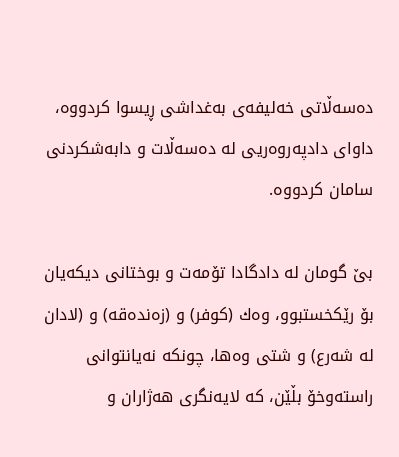ده‌سه‌ڵاتى خه‌لیفه‌ى به‌غداشى ڕیسوا كردووه‌، داواى دادپه‌روه‌ریى له‌ ده‌سه‌ڵات و دابه‌شكردنى سامان كردووه‌.

بێ گومان له‌ دادگادا تۆمه‌ت و بوختانى دیكه‌یان بۆ رێكخستبوو، وه‌ك (كوفر) و (زه‌نده‌قه‌) و (لادان له‌ شه‌رع) و شتى وه‌ها، چونكه‌ نه‌یانتوانى راسته‌وخۆ بڵێن، كه‌ لایه‌نگرى هه‌ژاران و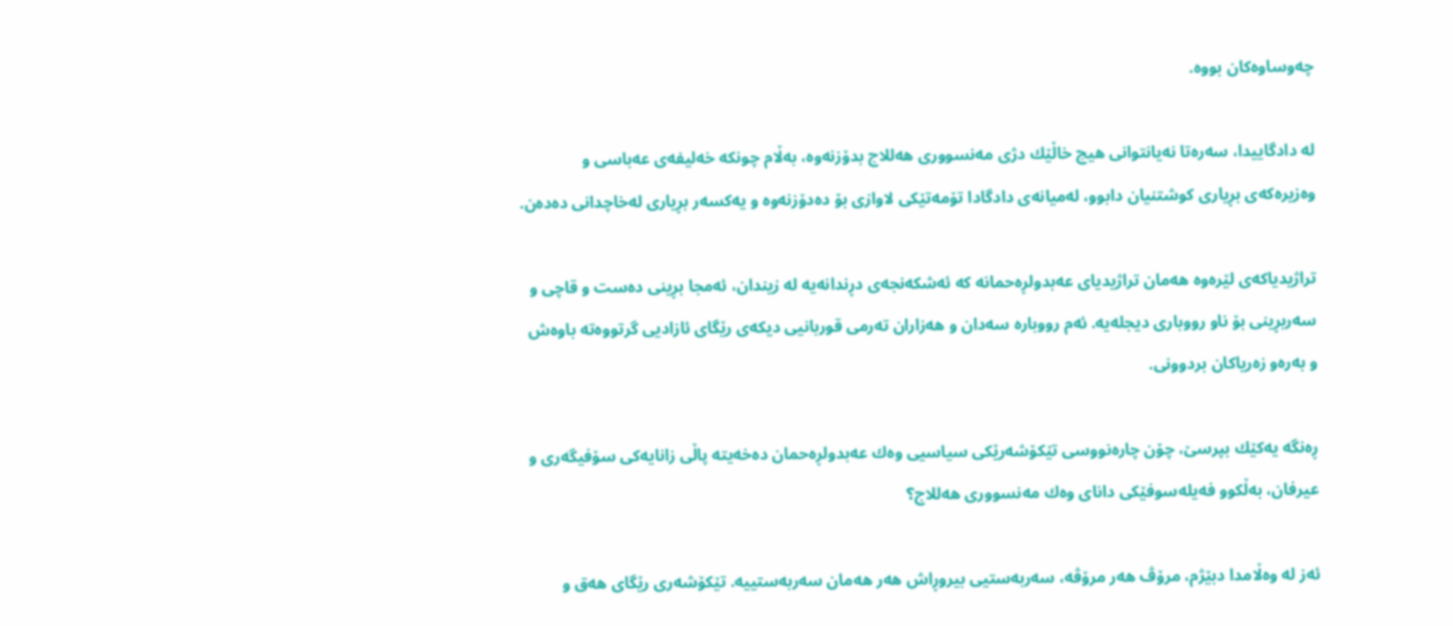چه‌وساوه‌كان بووه‌.

له‌ دادگاییدا، سه‌ره‌تا نه‌یانتوانی هیچ خاڵێك دژى مه‌نسوورى هه‌للاج بدۆزنه‌وه‌، به‌ڵام چونكه‌ خه‌لیفه‌ى عه‌باسى و وه‌زیره‌كه‌ى بڕیارى كوشتنیان دابوو، له‌میانه‌ى دادگادا تۆمه‌تێكى لاوازی بۆ ده‌دۆزنه‌وه‌ و یه‌كسه‌ر بڕیارى له‌خاچدانى ده‌ده‌ن.

تراژیدیاكه‌ى لێره‌وه‌ هه‌مان تراژیدیاى عه‌بدولڕه‌حمانه كه‌ ئه‌شكه‌نجه‌ى دڕندانه‌یه‌ له‌ زیندان، ئه‌مجا بڕینى ده‌ست و قاچى و سه‌ربڕینى بۆ ناو رووبارى دیجله‌یه‌. ئه‌م رووباره‌ سه‌دان و هه‌زاران ته‌رمى قوربانیى دیكه‌ى رێگاى ئازادیى گرتووه‌ته‌ باوه‌ش و به‌ره‌و زه‌ریاكان بردوونى.

ڕه‌نگه‌ یه‌كێك بپرسێ، چۆن چاره‌نووسى تێكۆشه‌رێكى سیاسیى وه‌ك عه‌بدولڕه‌حمان ده‌خه‌یته‌ پاڵى زانایه‌كى سۆفیگه‌رى و عیرفان، به‌ڵكوو فه‌یله‌سوفێكى دانای وه‌ك مه‌نسوورى هه‌للاج؟

ئه‌ز له‌ وه‌ڵامدا دبێژم، مرۆڤ هه‌ر مرۆڤه‌، سه‌ربه‌ستیى بیروڕاش هه‌ر هه‌مان سه‌ربه‌ستییه‌. تێكۆشه‌رى رێگاى هه‌ق و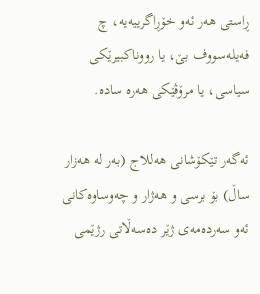ڕاستى هه‌ر ئه‌و خۆڕاگرییه‌یە، چ فه‌یله‌سووف بێ، یا رووناكبیرێكى سیاسى، یا مرۆڤێكى هه‌ره‌ ساده‌.

ئه‌گه‌ر تێكۆشانى هه‌للاج (به‌ر له‌ هه‌زار ساڵ) بۆ برسى و هه‌ژار و چه‌وساوه‌كانى ئه‌و سه‌رده‌مه‌ى ژێر ده‌سه‌ڵاتى رژێمى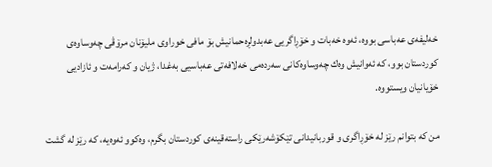خه‌لیفه‌ى عه‌باسى بووه‌، ئه‌وه‌ خه‌بات و خۆڕاگریى عه‌بدولڕه‌حمانیش بۆ مافى خوراوى ملیۆنان مرۆڤى چه‌وساوه‌ى كوردستان بوو، كه‌ ئه‌وانیش وه‌ك چه‌وساوه‌كانى سه‌رده‌مى خه‌لافه‌تى عه‌باسیى به‌غدا، ژیان و كه‌رامه‌ت و ئازادیى خۆیانیان ویستووه‌.

من كه‌ بتوانم رێز له‌ خۆڕاگرى و قوربانیدانى تێكۆشه‌رێكى راسته‌قینه‌ى كوردستان بگرم، وه‌كوو ئه‌وه‌یه‌، كه‌ رێز له‌ گشت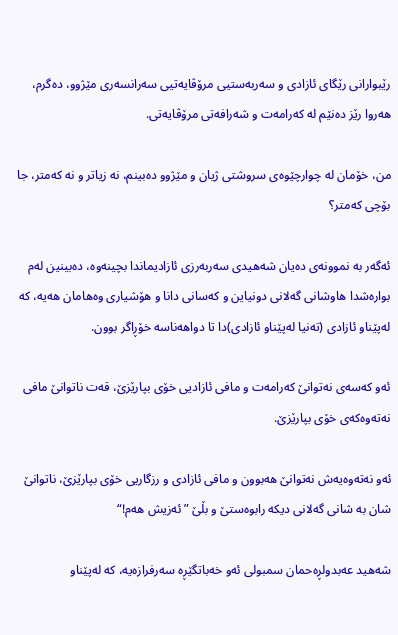رێبوارانى رێگاى ئازادى و سه‌ربه‌ستیى مرۆڤایه‌تیى سه‌رانسه‌رى مێژوو، ده‌گرم، هه‌روا رێز ده‌نێم له‌ كه‌رامه‌ت و شه‌رافه‌تى مرۆڤایه‌تى.

من، خۆمان له‌ چوارچێوه‌ى سروشتى ژیان و مێژوو ده‌بینم، نه ‌زیاتر و نه‌ كه‌متر، جا بۆچى كه‌متر؟

ئه‌گه‌ر به ‌نموونه‌ى ده‌یان شه‌هیدى سه‌ربه‌رزى ئازادیماندا بچینه‌وه‌، ده‌بینین له‌م بواره‌شدا هاوشانى گه‌لانى دونیاین و كه‌سانى دانا و هۆشیارى وه‌هامان هه‌یه،‌ كه‌ له‌پێناو ئازادى (ته‌نیا له‌پێناو ئازادى)دا تا دواهه‌ناسه‌ خۆڕاگر بوون.

ئه‌و كه‌سه‌ى نه‌توانێ كه‌رامه‌ت و مافى ئازادیى خۆى بپارێزێ، قه‌ت ناتوانێ مافى نه‌ته‌وه‌كه‌ى خۆى بپارێزێ.

ئه‌و نه‌ته‌وه‌یه‌ش نه‌توانێ هه‌بوون و مافى ئازادى و رزگاریى خۆى بپارێزێ، ناتوانێ شان به‌ شانى گه‌لانى دیكه‌ رابوه‌ستێ و بڵێ ”ئه‌زیش هه‌م!“

شه‌هید عه‌بدولڕه‌حمان سمبولى ئه‌و خه‌باتگێڕه‌ سه‌رفرازه‌یه‌، كه‌ له‌پێناو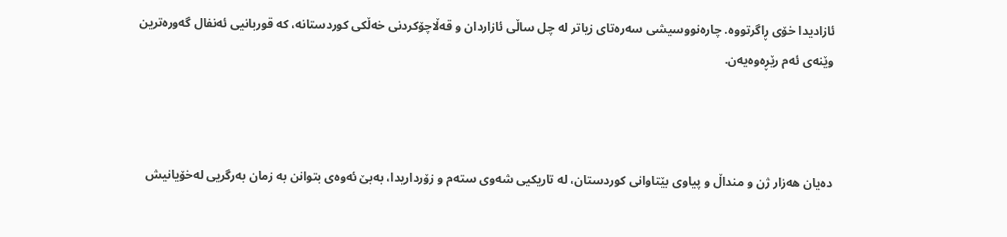ئازادیدا خۆى ڕاگرتووه‌. چاره‌نووسیشى سه‌ره‌تاى زیاتر له‌ چل ساڵى ئازاردان و قه‌ڵاچۆكردنى خه‌ڵكى كوردستانه‌، كه‌ قوربانیى ئه‌نفال گه‌وره‌ترین وێنه‌ى ئه‌م رێڕه‌وه‌یه‌ن.



ده‌یان هه‌زار ژن و منداڵ و پیاوى بێتاوانى كوردستان، له‌ تاریكیى شه‌وى سته‌م و زۆرداریدا، به‌بێ ئه‌وه‌ى بتوانن به‌ زمان به‌رگریى له‌خۆیانیش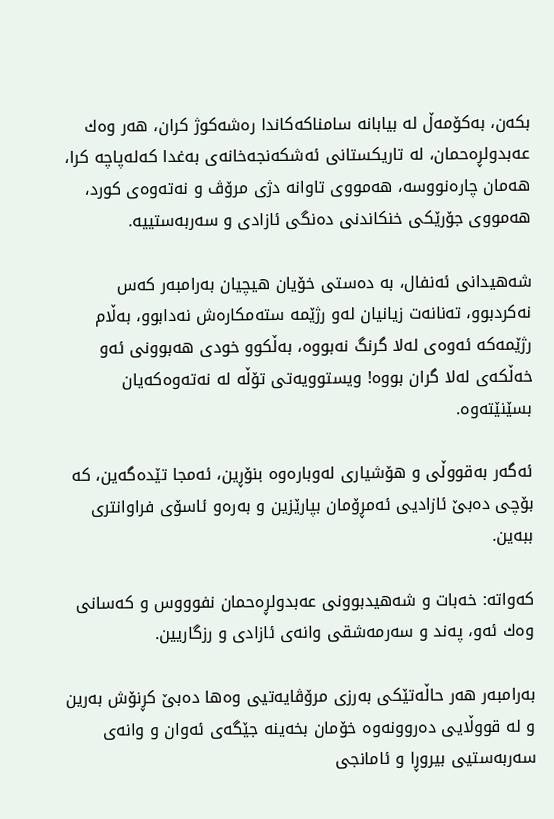بكه‌ن، به‌كۆمەڵ له‌ بیابانه‌ سامناكه‌كاندا ره‌شه‌كوژ كران، هه‌ر وه‌ك عه‌بدولڕه‌حمان، له‌ تاریكستانى ئه‌شكه‌نجه‌خانه‌ى به‌غدا كه‌له‌پاچه ‌كرا، هه‌مان چاره‌نووسه‌، هه‌مووى تاوانه‌ دژى مرۆڤ و نه‌ته‌وه‌ى كورد، هه‌مووى جۆرێكى خنكاندنى ده‌نگى ئازادى و سه‌ربه‌ستییه‌.

شه‌هیدانى ئه‌نفال، به‌ ده‌ستى خۆیان هیچیان به‌رامبه‌ر كه‌س نه‌كردبوو، ته‌نانه‌ت زیانیان له‌و رژێمه‌ سته‌مكاره‌ش نه‌دابوو، به‌ڵام رژێمه‌كه‌ ئه‌وه‌ى له‌لا گرنگ نه‌بووه‌، به‌ڵكوو خودى هه‌بوونى ئه‌و خه‌ڵكه‌ى له‌لا گران بووه‌! ویستوویه‌تى تۆڵه‌ له‌ نه‌ته‌وه‌كه‌یان بسێنێته‌وه‌.

ئه‌گه‌ر به‌قووڵى و هۆشیارى له‌وباره‌وه‌ بنۆڕین، ئه‌مجا تێده‌گه‌ین، كه‌ بۆچى ده‌بێ ئازادیى ئه‌مڕۆمان بپارێزین و به‌ره‌و ئاسۆى فراوانترى ببه‌ین.

كه‌واته‌: خه‌بات و شه‌هیدبوونى عه‌بدولڕه‌حمان نفوووس و كه‌سانى وه‌ك ئه‌و، په‌ند و سه‌رمه‌شقى وانه‌ى ئازادى و رزگاریین‌.

به‌رامبه‌ر هه‌ر حاڵه‌تێكى به‌رزى مرۆڤایه‌تیى وه‌ها ده‌بێ كڕنۆش‌ به‌رین و له‌ قووڵایى ده‌روونه‌وه‌ خۆمان بخه‌ینه‌ جێگه‌ى ئه‌وان و وانه‌ى سه‌ربه‌ستیى بیروڕا و ئامانجى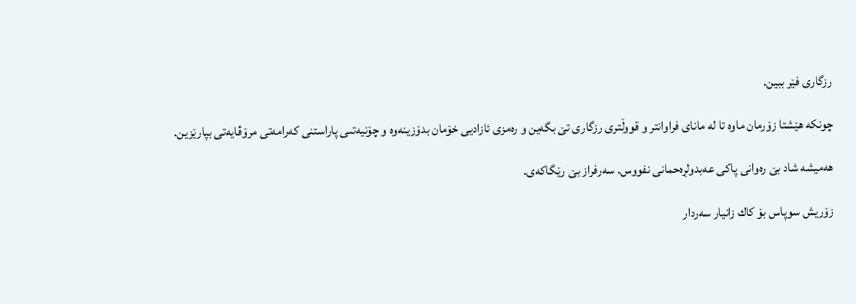رزگارى فێر ببین.

چونكه‌ هێشتا زۆرمان ماوه‌ تا له‌ ماناى فراوانتر و قووڵترى رزگارى تێ بگه‌ین و ره‌مزى ئازادیى خۆمان بدۆزینه‌وه‌ و چۆنیه‌تىی پاراستنى كه‌رامه‌تى مرۆڤایه‌تى بپارێزین.

هه‌میشه‌ شاد بێ ره‌وانى پاكى عه‌بدولڕه‌حمانى نفووس. سه‌رفراز بێ رێگاكه‌ى.

زۆریش سوپاس بۆ كاك زانیار سه‌ردار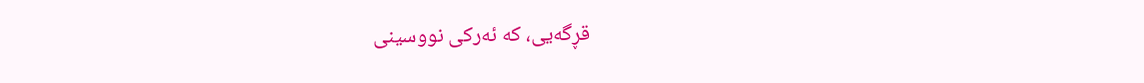قڕگه‌یى، كه‌ ئه‌ركى نووسینى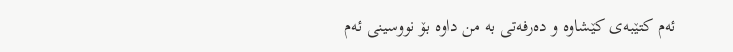ئه‌م كتێبه‌ى كێشاوه‌ و ده‌رفه‌تى به‌ من داوه‌ بۆ نووسینى ئه‌م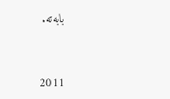بابه‌ته‌.



2011